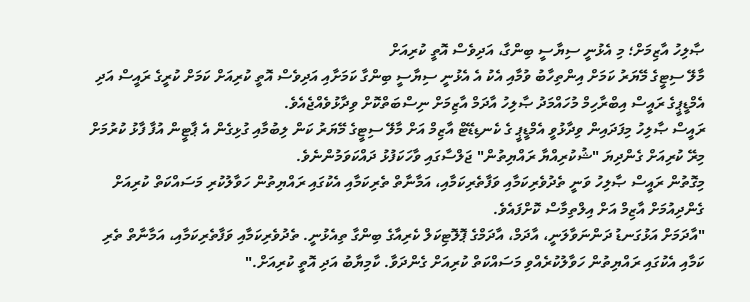ޞާލިހު އާޒިމަށް؛ މި އެޅުނީ ސިޔާސީ ބިންގާ، އަދިވެސް އޮތީ ކުރިއަށް
މާލޭ ސިޓީގެ މޭޔަރު ކަމަށް އިންތިހާބު ވުމާއި އެކު އެ އެޅުނީ ސިޔާސީ ބިންގާ ކަމަށާއި އަދިވެސް އޮތީ ކުރިއަށް ކަމަށް ކުރީގެ ރައީސް އަދި އެމްޑީޕީގެ ރައީސް އިބްރާހިމް މުހައްމަދު ޞާލިހު އާދަމް އާޒިމަށް ނިސްބަތްކޮށް ވިދާޅުވެއްޖެއެވެ.
ރައީސް ޞާލިހު މިފަދައިން ވިދާޅުވީ އެމްޑީޕީ ގެ ކެނޑިޑޭޓް އާޒިމް އަށް މާލޭ ސިޓީގެ މޭޔަރު ކަން ލިބުމާއި ގުޅިގެން އެ ޕާޓީން އުފާ ފާޅު ކުރުމަށް މިރޭ ކުރިއަށް ގެންދިޔަ "ޝުކުރިއްޔާ ރައްޔިތުން" ޖަލްސާގައި ވާހަކަފުޅު ދައްކަވަމުންނެވެ.
މިގޮތުން ރައީސް ޞާލިހު ވަނީ ތެދުވެރިކަމާއި ވަފާތެރިކަމާއި، އަމާނާތް ތެރިކަމާއި އެކުގައި ރައްޔިތުން ހަވާލުކުރި މަސައްކަތް ކުރިއަށް ގެންދިއުމަށް އާޒިމް އަށް އިލްތިމާސް ކޮށްފައެވެ.
"އާދަމަށް އަޅުގަނޑު ދަންނަވާލަނީ، އާދަމް، އާދަމްގެ ޕޮލޮޓިކަލް ކެރިއާގެ ބިންގާ ތިއެޅުނީ. ތެދުވެރިކަމާއި ވަފާތެރިކަމާއި، އަމާނާތް ތެރި ކަމާއި އެކުގައި ރައްޔިތުން ހަވާލުކުރެއްވި މަސައްކަތް ކުރިއަށް ގެންދަވާ. ކާމިޔާބު އަދި އޮތީ ކުރިއަށް."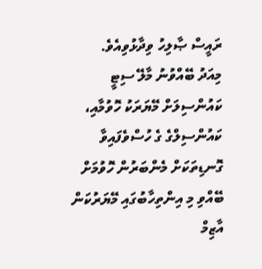ރައީސް ޞާލިހު ވިދާޅުވިއެވެ.
މިއަދު ބޭއްވުނު މާލޭ ސިޓީ ކައުންސިލަށް މޭޔަރަކު ހޮވުމާއި، ކައުންސިލްގެ ގެ ހުސްވެފައިވާ ގޮނޑިތަކަށް މެންބަރުން ހޮވުމަށް ބޭއްވި މި އިންތިހާބުގައި މޭޔަރުކަން އާޒިމް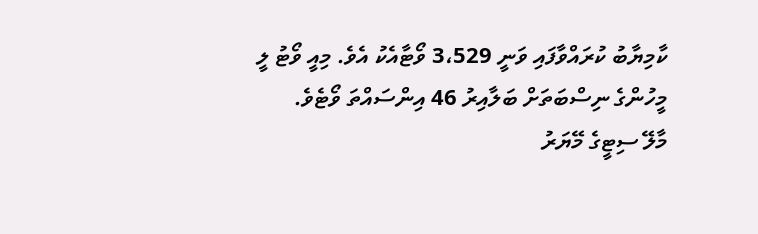ކާމިޔާބު ކުރައްވާފައި ވަނީ 3،529 ވޯޓާއެކު އެވެ. މިއީ ވޯޓު ލީ މީހުންގެ ނިސްބަތަށް ބަލާއިރު 46 އިންސައްތަ ވޯޓެވެ.
މާލޭ ސިޓީގެ މޭޔަރު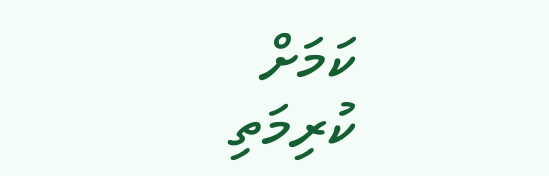ކަމަށް ކުރިމަތި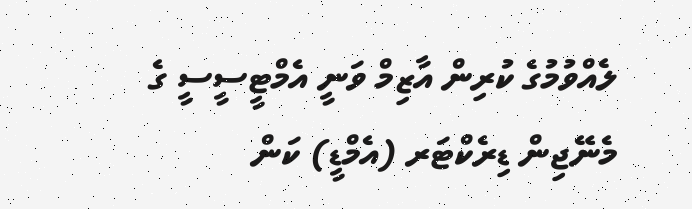ލެއްވުމުގެ ކުރިން އާޒިމް ވަނީ އެމްޓީސީސީ ގެ މެނޭޖިން ޑިރެކްޓަރ (އެމްޑީ) ކަން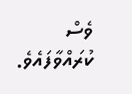ވެސް ކުރައްވާފައެވެ.